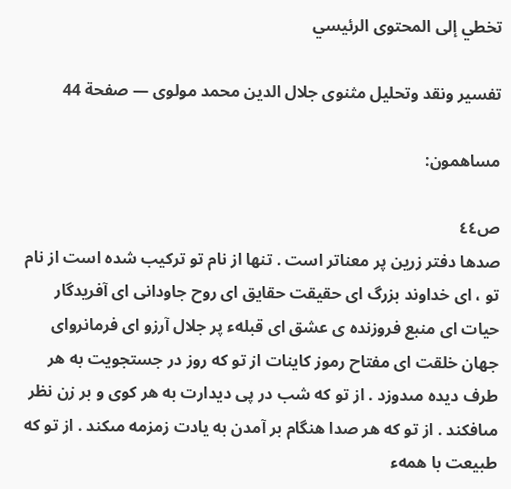تخطي إلى المحتوى الرئيسي

تفسير ونقد وتحليل مثنوى جلال الدين محمد مولوى — صفحة 44

مساهمون:

ص٤٤
صدها دفتر زرين پر معناتر است . تنها از نام تو تركيب شده است از نام تو ، اى خداوند بزرگ اى حقيقت حقايق اى روح جاودانى اى آفريدگار حيات اى منبع فروزنده ى عشق اى قبلهء پر جلال آرزو اى فرمانرواى جهان خلقت اى مفتاح رموز كاينات از تو كه روز در جستجويت به هر طرف ديده مىدوزد . از تو كه شب در پى ديدارت به هر كوى و بر زن نظر مىافكند . از تو كه هر صدا هنگام بر آمدن به يادت زمزمه مىكند . از تو كه طبيعت با همهء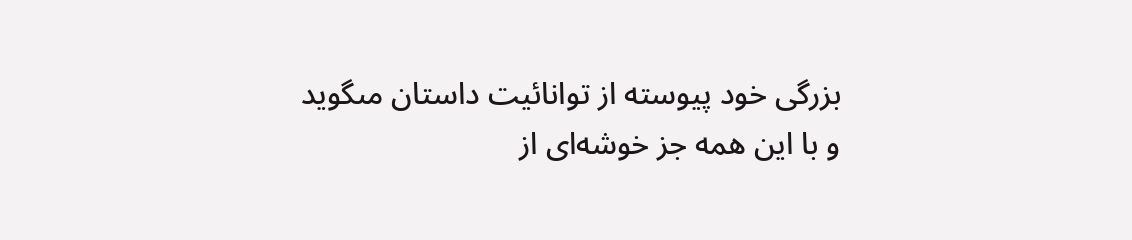بزرگى خود پيوسته از توانائيت داستان مىگويد و با اين همه جز خوشه‌اى از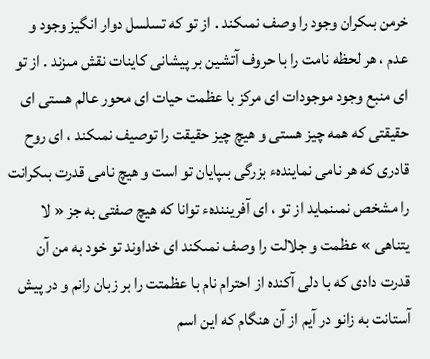خرمن بىكران وجود را وصف نمىكند . از تو كه تسلسل دوار انگيز وجود و عدم ، هر لحظه نامت را با حروف آتشين بر پيشانى كاينات نقش مىزند . از تو اى منبع وجود موجودات اى مركز با عظمت حيات اى محور عالم هستى اى حقيقتى كه همه چيز هستى و هيچ چيز حقيقت را توصيف نمىكند ، اى روح قادرى كه هر نامى نمايندهء بزرگى بىپايان تو است و هيچ نامى قدرت بىكرانت را مشخص نمىنمايد از تو ، اى آفرينندهء توانا كه هيچ صفتى به جز « لا يتناهى » عظمت و جلالت را وصف نمىكند اى خداوند تو خود به من آن قدرت دادى كه با دلى آكنده از احترام نام با عظمتت را بر زبان رانم و در پيش آستانت به زانو در آيم از آن هنگام كه اين اسم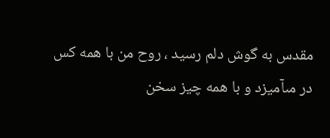مقدس به گوش دلم رسيد ، روح من با همه كس در مىآميزد و با همه چيز سخن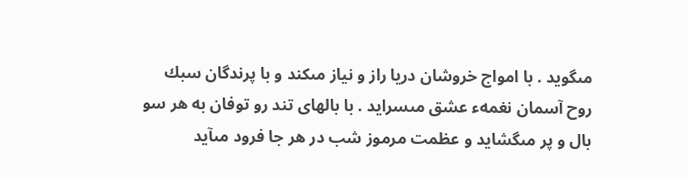مىگويد . با امواج خروشان دريا راز و نياز مىكند و با پرندگان سبك روح آسمان نغمهء عشق مىسرايد . با بالهاى تند رو توفان به هر سو بال و پر مىگشايد و عظمت مرموز شب در هر جا فرود مىآيد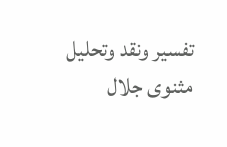تفسير ونقد وتحليل مثنوى جلال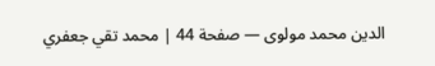الدين محمد مولوى — صفحة 44 | محمد تقي جعفري